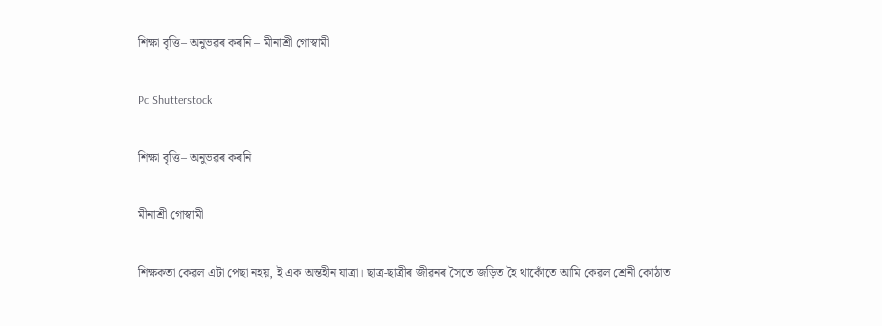শিক্ষা বৃত্তি– অনুভৱৰ কৰনি – মীনাশ্ৰী গোস্বামী

Pc Shutterstock

শিক্ষা বৃত্তি– অনুভৱৰ কৰনি

মীনাশ্ৰী গোস্বামী

শিক্ষকতা কেৱল এটা পেছা নহয়, ই এক অন্তহীন যাত্ৰা। ছাত্ৰ-ছাত্ৰীৰ জীৱনৰ সৈতে জড়িত হৈ থাকোঁতে আমি কেৱল শ্ৰেনী কোঠাত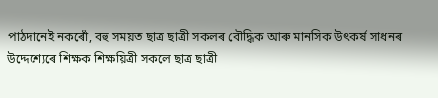পাঠদানেই নকৰোঁ, বহু সময়ত ছাত্ৰ ছাত্ৰী সকলৰ বৌদ্ধিক আৰু মানসিক উৎকৰ্ষ সাধনৰ উদ্দেশ্যেৰে শিক্ষক শিক্ষয়িত্ৰী সকলে ছাত্ৰ ছাত্ৰী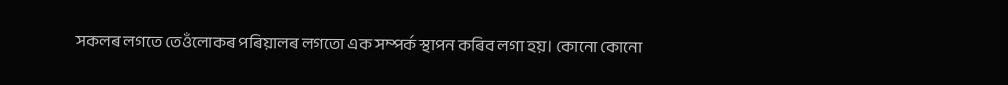সকলৰ লগতে তেওঁলোকৰ পৰিয়ালৰ লগতো এক সম্পৰ্ক স্থাপন কৰিব লগা হয়। কোনো কোনো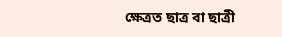ক্ষেত্ৰত ছাত্ৰ বা ছাত্ৰী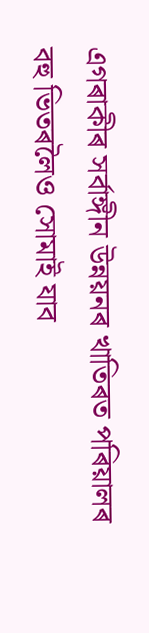এগৰাকীৰ সৰ্বাঙ্গীন উন্নয়নৰ খাতিৰত পৰিয়ালৰ বহু ভিতৰলৈও সোমাই যাব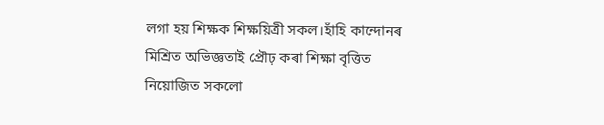লগা হয় শিক্ষক শিক্ষয়িত্ৰী সকল।হাঁহি কান্দোনৰ মিশ্ৰিত অভিজ্ঞতাই প্ৰৌঢ় কৰা শিক্ষা বৃত্তিত নিয়োজিত সকলো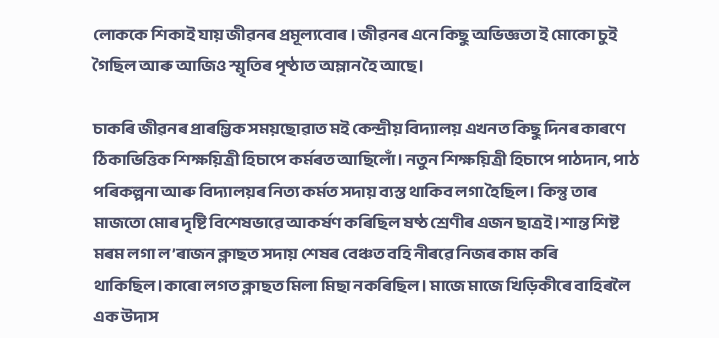লোককে শিকাই যায় জীৱনৰ প্ৰমূল্যবোৰ । জীৱনৰ এনে কিছু অভিজ্ঞতা ই মোকো চুই গৈছিল আৰু আজিও স্মৃতিৰ পৃষ্ঠাত অম্লান হৈ আছে।

চাকৰি জীৱনৰ প্ৰাৰম্ভিক সময়ছোৱাত মই কেন্দ্ৰীয় বিদ্যালয় এখনত কিছু দিনৰ কাৰণে ঠিকাভিত্তিক শিক্ষয়িত্ৰী হিচাপে কৰ্মৰত আছিলোঁ। নতুন শিক্ষয়িত্ৰী হিচাপে পাঠদান, পাঠ পৰিকল্পনা আৰু বিদ্যালয়ৰ নিত্য কৰ্মত সদায় ব্যস্ত থাকিব লগা হৈছিল। কিন্তু তাৰ মাজতো মোৰ দৃষ্টি বিশেষভাৱে আকৰ্ষণ কৰিছিল ষষ্ঠ শ্ৰেণীৰ এজন ছাত্ৰই।শান্ত শিষ্ট মৰম লগা ল’ৰাজন ক্লাছত সদায় শেষৰ বেঞ্চত বহি নীৰৱে নিজৰ কাম কৰি থাকিছিল।কাৰো লগত ক্লাছত মিলা মিছা নকৰিছিল। মাজে মাজে খিড়িকীৰে বাহিৰলৈ এক উদাস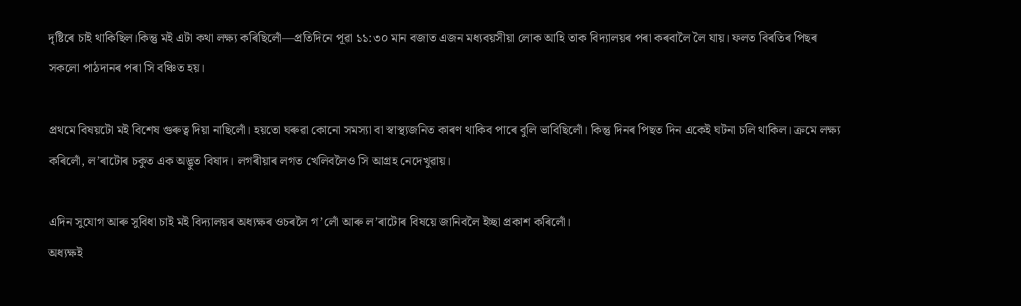দৃষ্টিৰে চাই থাকিছিল।কিন্তু মই এটা কথা লক্ষ্য কৰিছিলোঁ—প্ৰতিদিনে পূৱা ১১:৩০ মান বজাত এজন মধ্যবয়সীয়া লোক আহি তাক বিদ্যালয়ৰ পৰা কৰবালৈ লৈ যায়। ফলত বিৰতিৰ পিছৰ সকলো পাঠদানৰ পৰা সি বঞ্চিত হয়।

প্ৰথমে বিষয়টো মই বিশেষ গুৰুত্ব দিয়া নাছিলোঁ। হয়তো ঘৰুৱা কোনো সমস্যা বা স্বাস্থ্যজনিত কাৰণ থাকিব পাৰে বুলি ভাবিছিলোঁ। কিন্তু দিনৰ পিছত দিন একেই ঘটনা চলি থাকিল। ক্ৰমে লক্ষ্য কৰিলোঁ, ল’ৰাটোৰ চকুত এক অদ্ভুত বিষাদ। লগৰীয়াৰ লগত খেলিবলৈও সি আগ্ৰহ নেদেখুৱায়।

এদিন সুযোগ আৰু সুবিধা চাই মই বিদ্যালয়ৰ অধ্যক্ষৰ ওচৰলৈ গ’লোঁ আৰু ল’ৰাটোৰ বিষয়ে জানিবলৈ ইচ্ছা প্ৰকাশ কৰিলোঁ।
অধ্যক্ষই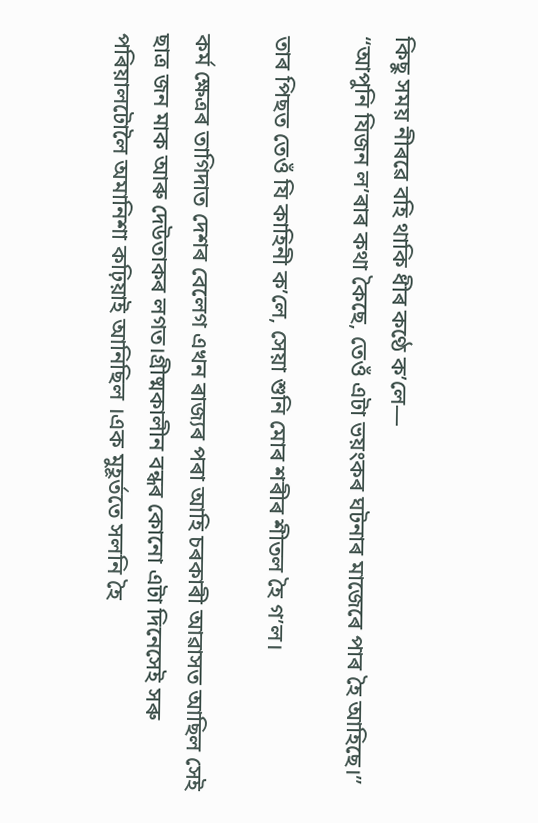কিছু সময় নীৰৱে বহি থাকি ধীৰ কণ্ঠে ক’লে—
“আপুনি যিজন ল’ৰাৰ কথা কৈছে, তেওঁ এটা ভয়ংকৰ ঘটনাৰ মাজেৰে পাৰ হৈ আহিছে।”

তাৰ পিছত তেওঁ যি কাহিনী ক’লে, সেয়া শুনি মোৰ শৰীৰ শীতল হৈ গ’ল।

কৰ্ম ক্ষেত্ৰৰ তাগিদাত দেশৰ বেলেগ এখন ৰাজ্যৰ পৰা আহি চৰকাৰী আৱাসত আছিল সেই ছাত্ৰ জন মাক আৰু দেউতাকৰ লগত।গ্ৰীষ্মকালীন বন্ধৰ কোনো এটা দিনেসেই সৰু পৰিয়ালটোলৈ অমানিশা কঢ়িয়াই আনিছিল ।এক মুহূৰ্ততে সলনি হৈ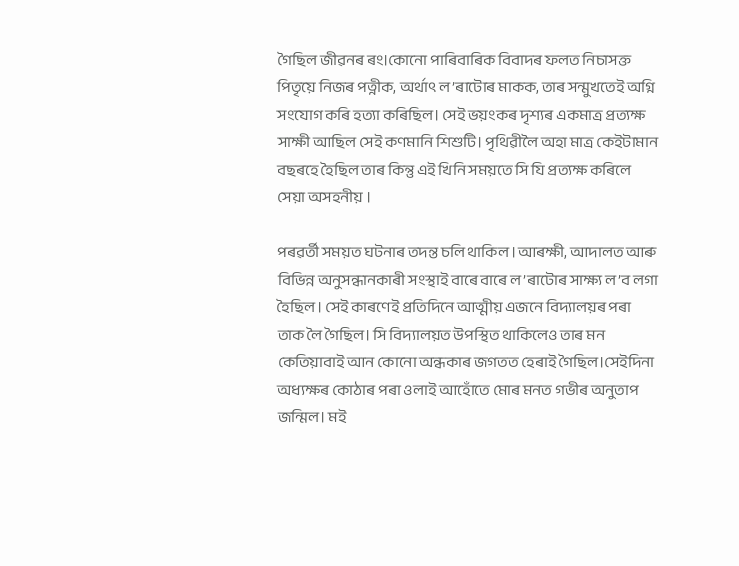গৈছিল জীৱনৰ ৰং।কোনো পাৰিবাৰিক বিবাদৰ ফলত নিচাসক্ত পিতৃয়ে নিজৰ পত্নীক, অৰ্থাৎ ল’ৰাটোৰ মাকক, তাৰ সন্মুখতেই অগ্নি সংযোগ কৰি হত্যা কৰিছিল। সেই ভয়ংকৰ দৃশ্যৰ একমাত্ৰ প্ৰত্যক্ষ সাক্ষী আছিল সেই কণমানি শিশুটি। পৃথিৱীলৈ অহা মাত্ৰ কেইটামান বছৰহে হৈছিল তাৰ কিন্তু এই খিনি সময়তে সি যি প্ৰত্যক্ষ কৰিলে সেয়া অসহনীয় ।

পৰৱৰ্তী সময়ত ঘটনাৰ তদন্ত চলি থাকিল ।আৰক্ষী, আদালত আৰু বিভিন্ন অনুসন্ধানকাৰী সংস্থাই বাৰে বাৰে ল’ৰাটোৰ সাক্ষ্য ল’ব লগা হৈছিল । সেই কাৰণেই প্ৰতিদিনে আত্মীয় এজনে বিদ্যালয়ৰ পৰা তাক লৈ গৈছিল। সি বিদ্যালয়ত উপস্থিত থাকিলেও তাৰ মন কেতিয়াবাই আন কোনো অন্ধকাৰ জগতত হেৰাই গৈছিল।সেইদিনা অধ্যক্ষৰ কোঠাৰ পৰা ওলাই আহোঁতে মোৰ মনত গভীৰ অনুতাপ জন্মিল। মই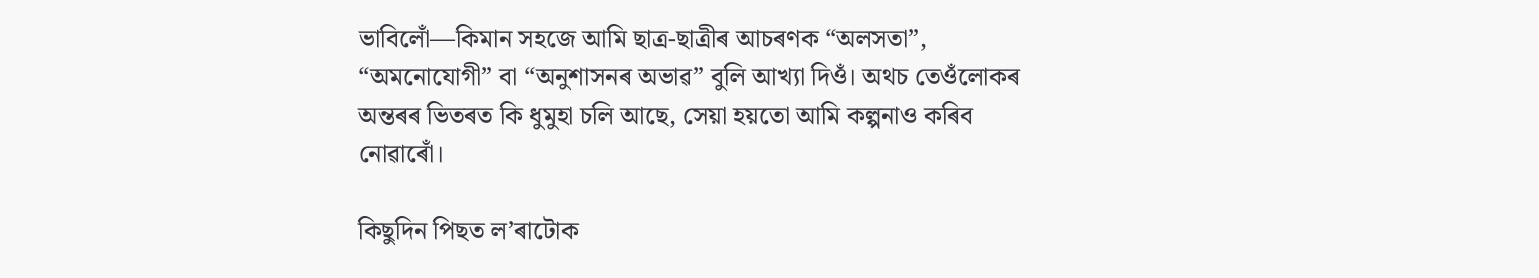ভাবিলোঁ—কিমান সহজে আমি ছাত্ৰ-ছাত্ৰীৰ আচৰণক “অলসতা”, “অমনোযোগী” বা “অনুশাসনৰ অভাৱ” বুলি আখ্যা দিওঁ। অথচ তেওঁলোকৰ অন্তৰৰ ভিতৰত কি ধুমুহা চলি আছে, সেয়া হয়তো আমি কল্পনাও কৰিব নোৱাৰোঁ।

কিছুদিন পিছত ল’ৰাটোক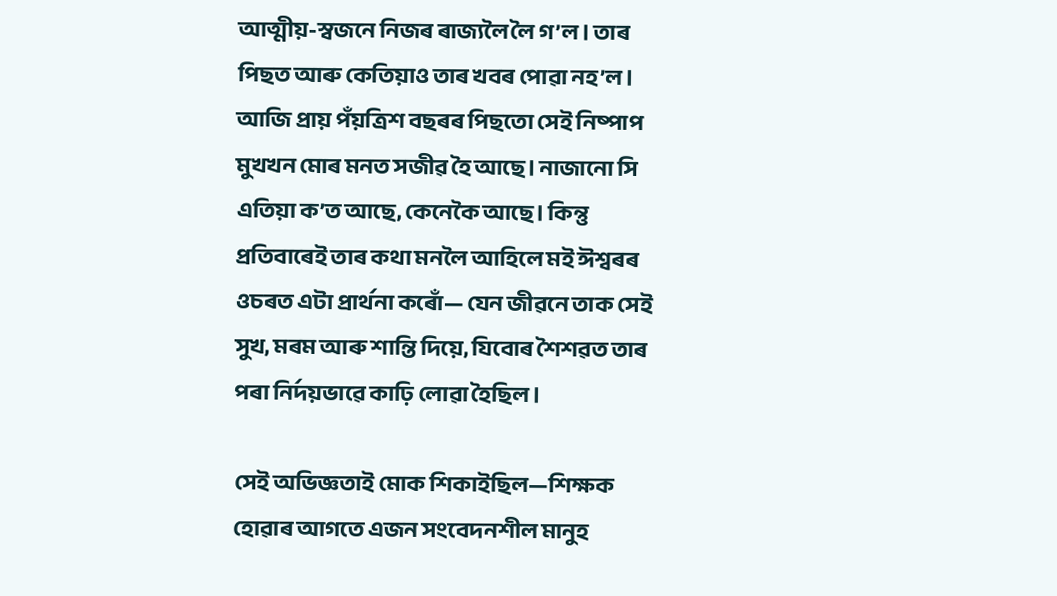আত্মীয়-স্বজনে নিজৰ ৰাজ্যলৈ লৈ গ’ল। তাৰ পিছত আৰু কেতিয়াও তাৰ খবৰ পোৱা নহ’ল। আজি প্ৰায় পঁয়ত্ৰিশ বছৰৰ পিছতো সেই নিষ্পাপ মুখখন মোৰ মনত সজীৱ হৈ আছে। নাজানো সি এতিয়া ক’ত আছে, কেনেকৈ আছে। কিন্তু প্ৰতিবাৰেই তাৰ কথা মনলৈ আহিলে মই ঈশ্বৰৰ ওচৰত এটা প্ৰাৰ্থনা কৰোঁ— যেন জীৱনে তাক সেই সুখ, মৰম আৰু শান্তি দিয়ে, যিবোৰ শৈশৱত তাৰ পৰা নিৰ্দয়ভাৱে কাঢ়ি লোৱা হৈছিল।

সেই অভিজ্ঞতাই মোক শিকাইছিল—শিক্ষক হোৱাৰ আগতে এজন সংবেদনশীল মানুহ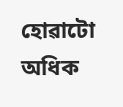হোৱাটো অধিক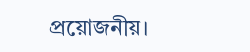প্ৰয়োজনীয়।